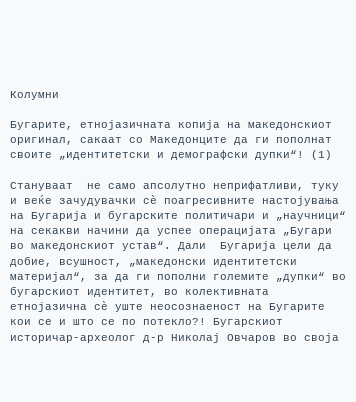Колумни

Бугарите, етнојазичната копија на македонскиот оригинал, сакаат со Македонците да ги пополнат своите „идентитетски и демографски дупки“! (1)

Стануваат  не само апсолутно неприфатливи, туку и веќе зачудувачки сѐ поагресивните настојувања на Бугарија и бугарските политичари и „научници“ на секакви начини да успее операцијата „Бугари во македонскиот устав“. Дали  Бугарија цели да добие, всушност, „македонски идентитетски материјал“, за да ги пополни големите „дупки“ во бугарскиот идентитет, во колективната етнојазична сѐ уште неосознаеност на Бугарите кои се и што се по потекло?! Бугарскиот историчар-археолог д-р Николај Овчаров во своја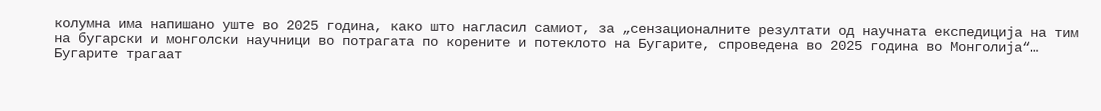колумна има напишано уште во 2025 година, како што нагласил самиот, за „сензационалните резултати од научната експедиција на тим на бугарски и монголски научници во потрагата по корените и потеклото на Бугарите, спроведена во 2025 година во Монголија“… Бугарите трагаат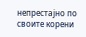непрестајно по своите корени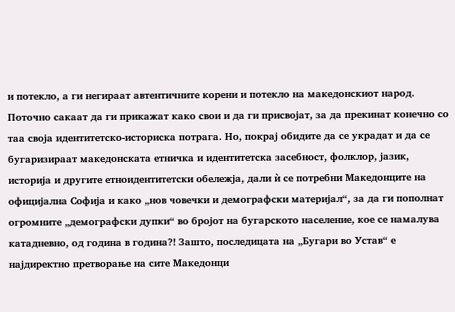и потекло, а ги негираат автентичните корени и потекло на македонскиот народ. Поточно сакаат да ги прикажат како свои и да ги присвојат, за да прекинат конечно со таа своја идентитетско-историска потрага. Но, покрај обидите да се украдат и да се бугаризираат македонската етничка и идентитетска засебност, фолклор, јазик, историја и другите етноидентитетски обележја, дали ѝ се потребни Македонците на официјална Софија и како „нов човечки и демографски материјал“, за да ги пополнат огромните „демографски дупки“ во бројот на бугарското население, кое се намалува катадневно, од година в година?! Зашто, последицата на „Бугари во Устав“ е најдиректно претворање на сите Македонци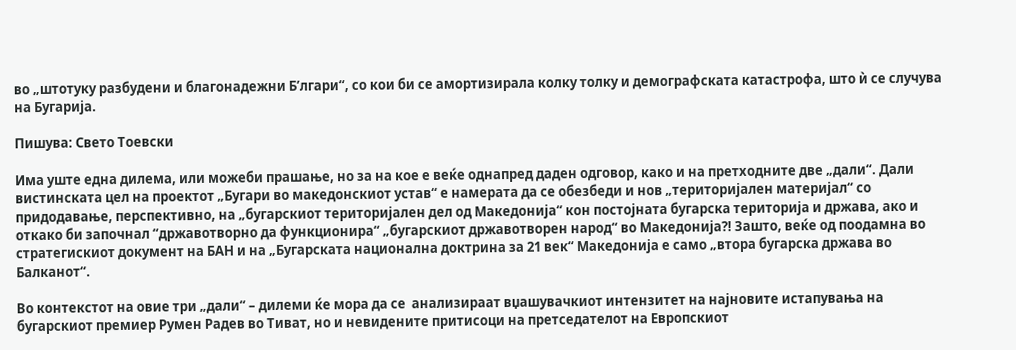во „штотуку разбудени и благонадежни Б’лгари“, со кои би се амортизирала колку толку и демографската катастрофа, што ѝ се случува на Бугарија.

Пишува: Свето Тоевски

Има уште една дилема, или можеби прашање, но за на кое е веќе однапред даден одговор, како и на претходните две „дали“. Дали вистинската цел на проектот „Бугари во македонскиот устав“ е намерата да се обезбеди и нов „територијален материјал“ со придодавање, перспективно, на „бугарскиот територијален дел од Македонија“ кон постојната бугарска територија и држава, ако и откако би започнал “државотворно да функционира“ „бугарскиот државотворен народ“ во Македонија?! Зашто, веќе од поодамна во стратегискиот документ на БАН и на „Бугарската национална доктрина за 21 век“ Македонија е само „втора бугарска држава во Балканот“.

Во контекстот на овие три „дали“ – дилеми ќе мора да се  анализираат вџашувачкиот интензитет на најновите истапувања на бугарскиот премиер Румен Радев во Тиват, но и невидените притисоци на претседателот на Европскиот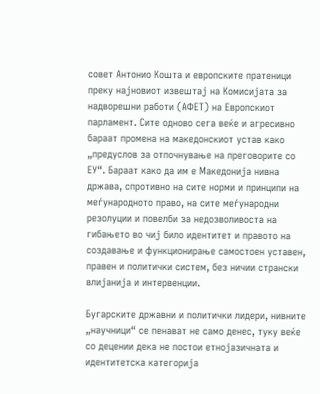совет Антонио Кошта и европските пратеници преку најновиот извештај на Комисијата за надворешни работи (АФЕТ) на Европскиот парламент. Сите одново сега веќе и агресивно бараат промена на македонскиот устав како „предуслов за отпочнување на преговорите со ЕУ“. Бараат како да им е Македонија нивна држава, спротивно на сите норми и принципи на меѓународното право, на сите меѓународни резолуции и повелби за недозволивоста на гибањето во чиј било идентитет и правото на создавање и функционирање самостоен уставен, правен и политички систем, без ничии странски влијанија и интервенции.

Бугарските државни и политички лидери, нивните „научници“ се пенават не само денес, туку веќе со децении дека не постои етнојазичната и идентитетска категорија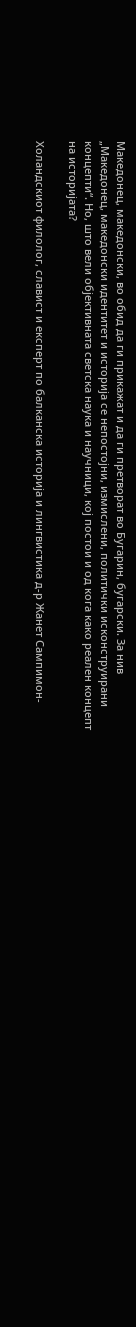Македонец, македонски, во обид да ги прикажат и да ги претворат во Бугарин, бугарски. За нив „Македонец, македонски идентитет и историја се непостојни, измислени, политички исконструирани концепти“. Но, што вели објективната светска наука и научници, кој постои и од кога како реален концепт на историјата?

Холандскиот филолог, славист и експерт по балканска историја и лингвистика д-р Жанет Сампимон-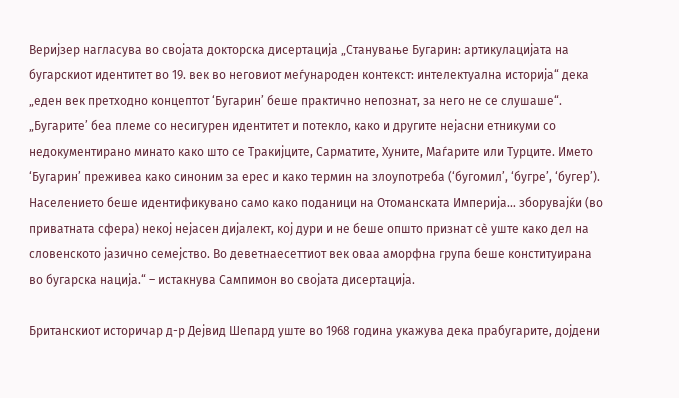Веријзер нагласува во својата докторска дисертација „Станување Бугарин: артикулацијата на бугарскиот идентитет во 19. век во неговиот меѓународен контекст: интелектуална историја“ дека „еден век претходно концептот ‘Бугарин’ беше практично непознат, за него не се слушаше“. „Бугарите’ беа племе со несигурен идентитет и потекло, како и другите нејасни етникуми со недокументирано минато како што се Тракијците, Сарматите, Хуните, Маѓарите или Турците. Името ‘Бугарин’ преживеа како синоним за ерес и како термин на злоупотреба (‘бугомил’, ‘бугре’, ‘бугер’). Населението беше идентификувано само како поданици на Отоманската Империја… зборувајќи (во приватната сфера) некој нејасен дијалект, кој дури и не беше општо признат сè уште како дел на словенското јазично семејство. Во деветнаесеттиот век оваа аморфна група беше конституирана во бугарска нација.“ – истакнува Сампимон во својата дисертација.

Британскиот историчар д-р Дејвид Шепард уште во 1968 година укажува дека прабугарите, дојдени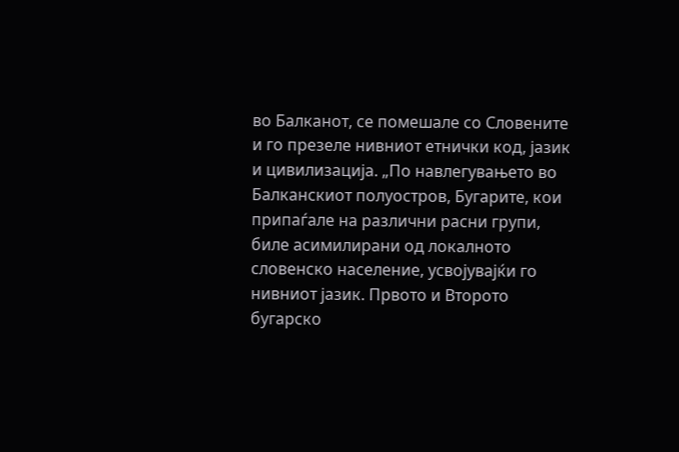во Балканот, се помешале со Словените и го презеле нивниот етнички код, јазик и цивилизација. „По навлегувањето во Балканскиот полуостров, Бугарите, кои припаѓале на различни расни групи, биле асимилирани од локалното словенско население, усвојувајќи го нивниот јазик. Првото и Второто бугарско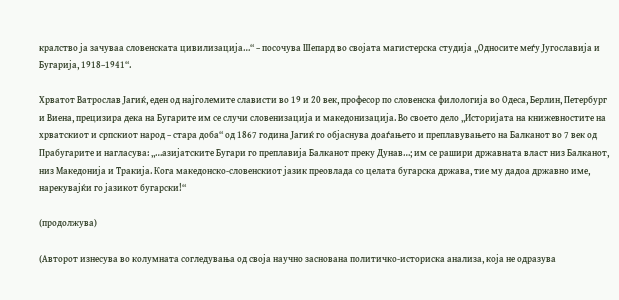кралство ја зачуваа словенската цивилизација…“ – посочува Шепард во својата магистерска студија „Односите меѓу Југославија и Бугарија, 1918–1941“.

Хрватот Ватрослав Јагиќ, еден од најголемите слависти во 19 и 20 век, професор по словенска филологија во Одеса, Берлин, Петербург и Виена, прецизира дека на Бугарите им се случи словенизација и македонизација. Во своето дело „Историјата на книжевностите на хрватскиот и српскиот народ – стара доба“ од 1867 година Јагиќ го објаснува доаѓањето и преплавувањето на Балканот во 7 век од Прабугарите и нагласува: „…азијатските Бугари го преплавија Балканот преку Дунав…; им се рашири државната власт низ Балканот, низ Македонија и Тракија. Кога македонско-словенскиот јазик преовлада со целата бугарска држава, тие му дадоа државно име, нарекувајќи го јазикот бугарски!“

(продолжува)

(Авторот изнесува во колумната согледувања од своја научно заснована политичко-историска анализа, која не одразува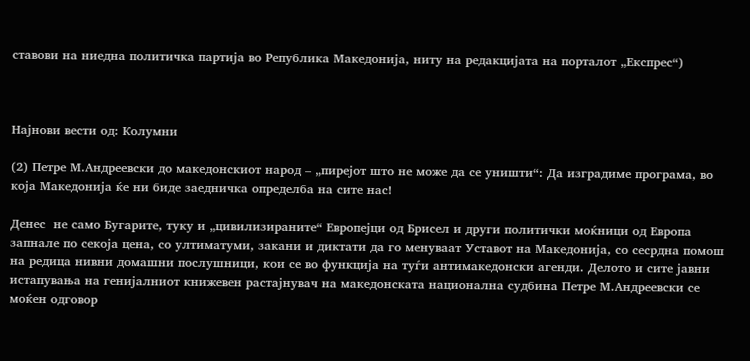ставови на ниедна политичка партија во Република Македонија, ниту на редакцијата на порталот „Експрес“)



Најнови вести од: Колумни

(2) Петре М.Андреевски до македонскиот народ – „пирејот што не може да се уништи“: Да изградиме програма, во која Македонија ќе ни биде заедничка определба на сите нас!

Денес  не само Бугарите, туку и „цивилизираните“ Европејци од Брисел и други политички моќници од Европа  запнале по секоја цена, со ултиматуми, закани и диктати да го менуваат Уставот на Македонија, со сесрдна помош на редица нивни домашни послушници, кои се во функција на туѓи антимакедонски агенди. Делото и сите јавни истапувања на генијалниот книжевен растајнувач на македонската национална судбина Петре М.Андреевски се моќен одговор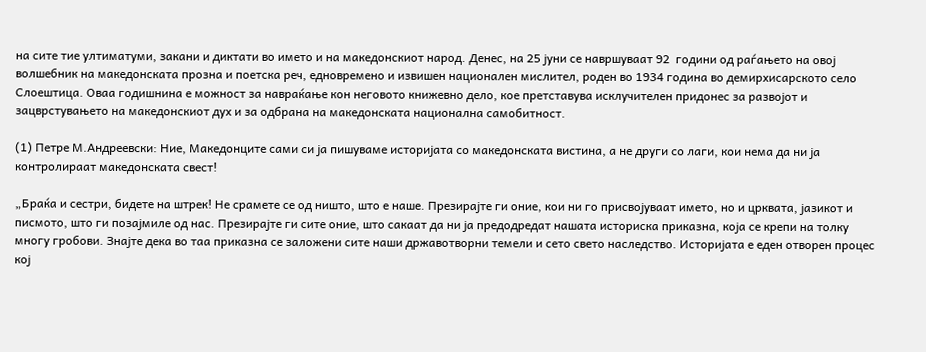на сите тие ултиматуми, закани и диктати во името и на македонскиот народ. Денес, на 25 јуни се навршуваат 92  години од раѓањетo на овој волшебник на македонската прозна и поетска реч, едновремено и извишен национален мислител, роден во 1934 година во демирхисарското село Слоештица. Оваа годишнина е можност за навраќање кон неговото книжевно дело, кое претставува исклучителен придонес за развојот и зацврстувањето на македонскиот дух и за одбрана на македонската национална самобитност.

(1) Петре М.Андреевски: Ние, Македонците сами си ја пишуваме историјата со македонската вистина, а не други со лаги, кои нема да ни ја контролираат македонската свест!

„Браќа и сестри, бидете на штрек! Не срамете се од ништо, што е наше. Презирајте ги оние, кои ни го присвојуваат името, но и црквата, јазикот и писмото, што ги позајмиле од нас. Презирајте ги сите оние, што сакаат да ни ја предодредат нашата историска приказна, која се крепи на толку многу гробови. Знајте дека во таа приказна се заложени сите наши државотворни темели и сето свето наследство. Историјата е еден отворен процес кој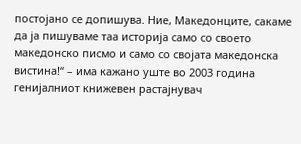постојано се допишува. Ние, Македонците, сакаме да ја пишуваме таа историја само со своето македонско писмо и само со својата македонска вистина!“ – има кажано уште во 2003 година генијалниот книжевен растајнувач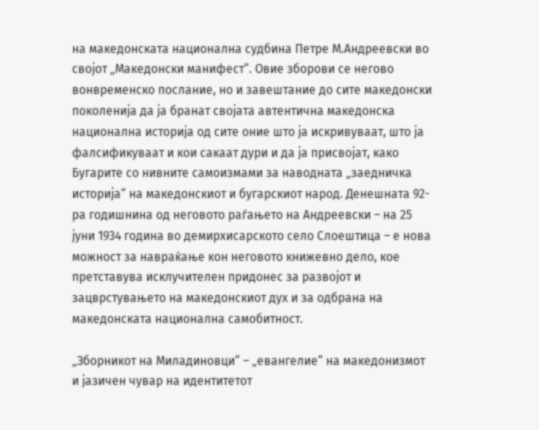на македонската национална судбина Петре М.Андреевски во својот „Македонски манифест“. Овие зборови се негово вонвременско послание, но и завештание до сите македонски поколенија да ја бранат својата автентична македонска национална историја од сите оние што ја искривуваат, што ја фалсификуваат и кои сакаат дури и да ја присвојат, како Бугарите со нивните самоизмами за наводната „заедничка историја“ на македонскиот и бугарскиот народ. Денешната 92-ра годишнина од неговото раѓањетo на Андреевски – на 25 јуни 1934 година во демирхисарското село Слоештица – е нова можност за навраќање кон неговото книжевно дело, кое претставува исклучителен придонес за развојот и зацврстувањето на македонскиот дух и за одбрана на македонската национална самобитност.

„Зборникот на Миладиновци“ – „евангелие“ на македонизмот и јазичен чувар на идентитетот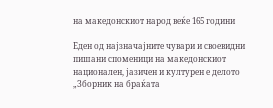на македонскиот народ веќе 165 години

Еден од најзначајните чувари и своевидни пишани споменици на македонскиот национален, јазичен и културен е делото „Зборник на браќата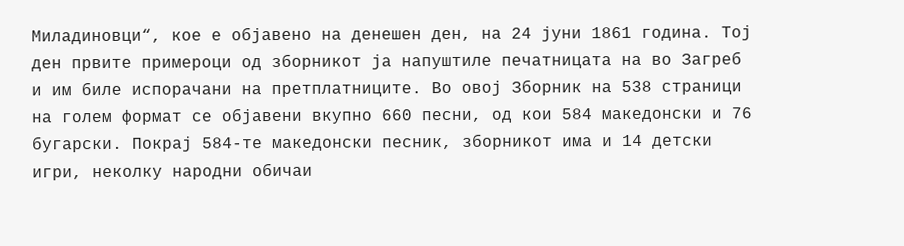Миладиновци“, кое е објавено на денешен ден, на 24 јуни 1861 година. Тој ден првите примероци од зборникот ја напуштиле печатницата на во Загреб и им биле испорачани на претплатниците. Во овој Зборник на 538 страници на голем формат се објавени вкупно 660 песни, од кои 584 македонски и 76 бугарски. Покрај 584-те македонски песник, зборникот има и 14 детски игри, неколку народни обичаи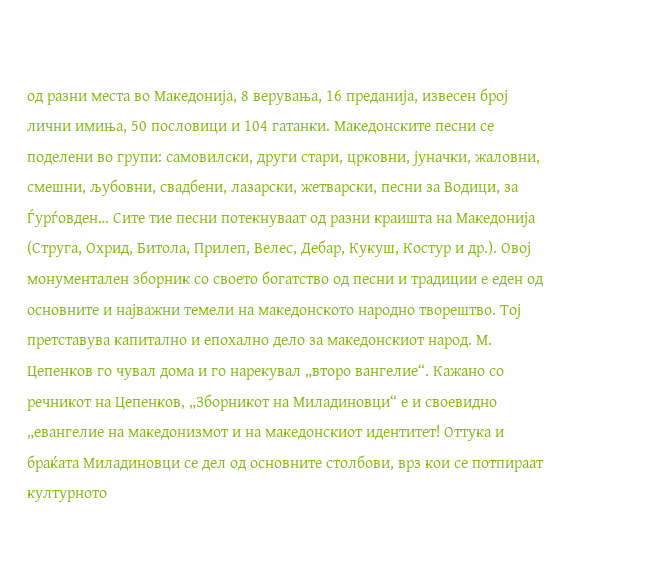од разни места во Македонија, 8 верувања, 16 преданија, извесен број лични имиња, 50 пословици и 104 гатанки. Македонските песни се поделени во групи: самовилски, други стари, црковни, јуначки, жаловни, смешни, љубовни, свадбени, лазарски, жетварски, песни за Водици, за Ѓурѓовден… Сите тие песни потекнуваат од разни краишта на Македонија (Струга, Охрид, Битола, Прилеп, Велес, Дебар, Кукуш, Костур и др.). Овој монументален зборник со своето богатство од песни и традиции е еден од основните и најважни темели на македонското народно творештво. Тој претставува капитално и епохално дело за македонскиот народ. М. Цепенков го чувал дома и го нарекувал „второ вангелие“. Кажано со речникот на Цепенков, „Зборникот на Миладиновци“ е и своевидно „евангелие на македонизмот и на македонскиот идентитет! Оттука и браќата Миладиновци се дел од основните столбови, врз кои се потпираат културното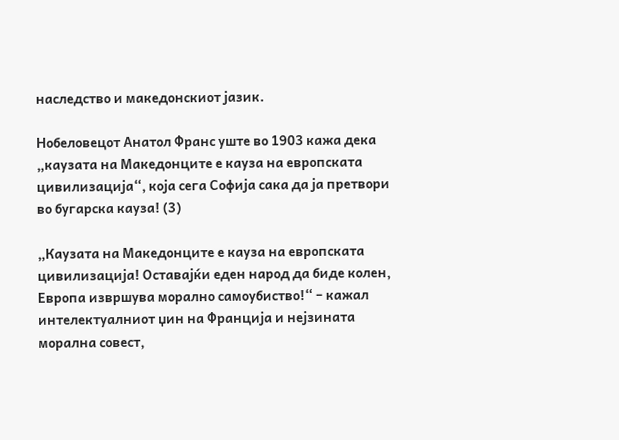наследство и македонскиот јазик.

Нобеловецот Анатол Франс уште во 1903 кажа дека „каузата на Македонците е кауза на европската цивилизација“, која сега Софија сака да ја претвори во бугарска кауза! (3)

„Каузата на Македонците е кауза на европската цивилизација! Оставајќи еден народ да биде колен, Европа извршува морално самоубиство!“ – кажал интелектуалниот џин на Франција и нејзината морална совест,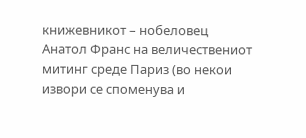книжевникот – нобеловец Анатол Франс на величествениот митинг среде Париз (во некои извори се споменува и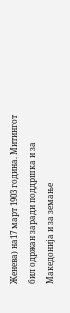Женева) на17 март 1903 година. Митингот бил одржан заради поддршка и за Македонија и за земање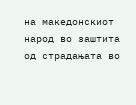на македонскиот народ во заштита од страдањата во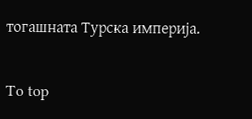тогашната Турска империја.

To top